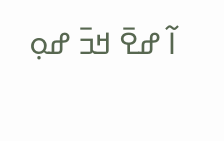ߊ߬ ߝߐ߫ ߞߏ߫ ߝߋ߲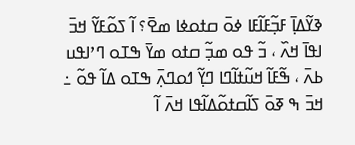ߢߌ߬ߡߊ߲߫ ߓߏ߲߬ߓߊ߬ߓߊ ߦߋ߫ ߛߙߋߦߊ ߘߐ߫؟ ߊ߬ ߖߋ߬ߓߌ߬ ߞߏ߫ ߊߟߊ߫ ߞߍ߰ ، ߏ߬ ߟߋ ߘߏ߲߬ ߛߙߋ ߘߌ߫ ߒߠߋ ߣߴߊߟߎ ߕߍ߫ ، ߒ߬ߓߊ߬ ߞߎ߬ߙߊ߬ߣߊ ߣߌ߲߬ ߗߋߣߍ߲߫ ߒߠߋ ߡߊ߬ ߟߋ߬ ߸ ߞߏ߫ ߒ ߧߋ߫ ߖߊ߬ߛߙߋ߬ߡߊ߬ߟߊ ߞߍ߫ ߊ߬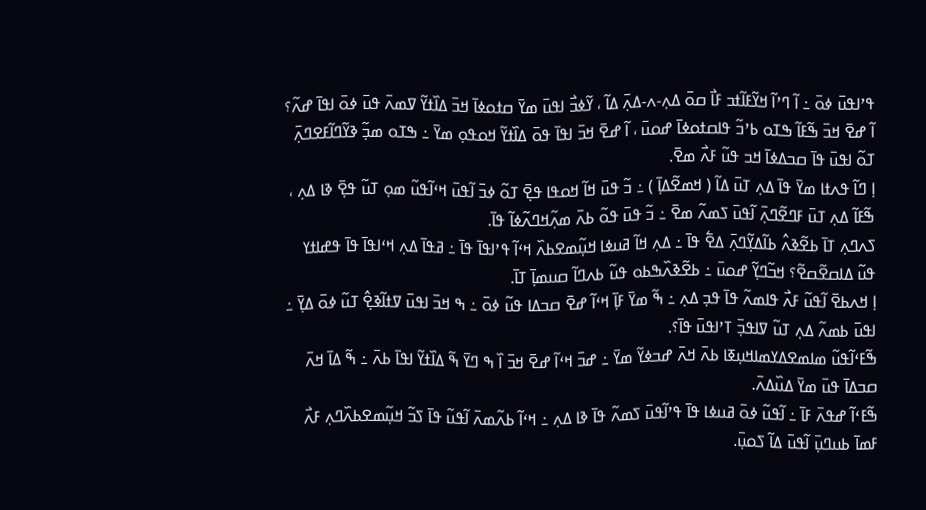ߟߴߊߟߎ߫ ߦߋ߫ ߸ ߊ߬ ߣߴߊ߬ ߞߌ߬ߓߊ߬ߙߏ ߓߊ߯ ߛߋ߫ ߡߍ߲-ߍ-ߡߍ߲߫ ߡߊ߬ ، ߌ߬ߦߏ߯ ߊߟߎ߫ ߘߌ߫ ߛߙߋߦߊ߫ ߞߏ߫ ߡߊ߰ߙߌ߬ ߜߘߍ߫ ߟߎ߫ ߦߋ߫ ߊߟߊ߫ ߝߍ߬؟ ߊ߬ ߝߐ߫ ߞߏ߫ ߒ߬ߓߊ߬ ߒߠߋ ߕߴߏ߬ ߟߊߛߙߋߦߊ߫ ߝߋߎ߫ ، ߊ߬ ߝߐ߫ ߞߏ߫ ߊߟߊ߫ ߟߋ߫ ߡߊ߰ߙߌ߬ ߞߋߟߋ߲ ߘߌ߫ ߸ ߒߠߋ ߘߏ߲߬ ߢߌ߬ߣߊ߬ߓߐߣߍ߲߫ ߠߋ߬ ߊߟߎ߫ ߟߊ߫ ߛߏߡߦߊ߫ ߞߏ ߟߎ߬ ߓߍ߯ ߘߐ߫.
ߊ߲ ߣߊ߬ ߟߍߙߊ ߘߌ߫ ߟߊ߫ ߡߍ߲ ߠߎ߫ ߡߊ߬ ( ߞߘߐ߬ߡߊ߲߫ ) ߸ ߏ߬ ߟߎ߫ ߞߊ߬ ߞߋߟߊ ߟߐ߲߫ ߠߋ߬ ߦߏ߫ ߊ߬ߟߎ߫ ߞߵߊ߬ߟߎ߬ ߘߋ߲ ߠߎ߬ ߟߐ߲߫ ߢߊ ߡߍ߲ ، ߒ߬ߓߊ߬ ߡߍ߲ ߠߎ߫ ߓߣߐ߬ߣߍ߲߫ ߊ߬ߟߎ߫ ߖߘߍ߬ ߘߐ߫ ߸ ߏ߬ ߟߎ߫ ߟߋ߬ ߕߍ߫ ߘߍ߲߬ߞߣߍ߬ߦߊ߬ ߟߊ߫.
ߖߍߣߍ߲ ߠߊ߫ ߕߐ߬ߢߍ߮ ߕߊ߬ߡߌ߲߬ߣߍ߲߫ ߡߐ߱ ߟߊ߫ ߸ ߡߍ߲ ߞߊ߬ ߥߎߦߊ ߞߎ߲߬ߘߐߕߍ߰ ߞߵߊ߬ ߟߴߊߟߊ߫ ߟߊ߫ ߸ ߥߟߊ߫ ߡߍ߲ ߞߵߊߟߊ߫ ߟߊ߫ ߟߝߊߙߌ ߟߎ߬ ߡߊߛߐ߬ߛߐ߬؟ ߞߏ߬ߣߌ߲߬ ߝߋߎ߫ ߸ ߕߐ߬ߢߍ߰ߒߕߋ ߟߎ߬ ߕߍߣߊ߬ ߛߎߘߊ߲߫ ߠߊ߫.
ߊ߲ ߞߍߕߐ߫ ߊ߬ߟߎ߬ ߓߍ߯ ߟߊߘߍ߬ ߟߊ߫ ߟߏ߲ ߡߍ߲ ߸ ߒ߬ ߘߌ߫ ߓߊ߲߫ ߞߵߊ߬ ߝߐ߫ ߛߏߡߊ ߟߎ߬ ߦߋ߫ ߸ ߒ ߞߏ߫ ߊߟߎ߫ ߜߙߊ߬ߢߐ߲߮ ߠߎ߬ ߦߋ߫ ߡߌ߲߫ ߸ ߊߟߎ߫ ߕߘߍ߬ ߡߍ߲ ߠߎ߬ ߜߊߟߏ߲߫ ߠߴߊߟߎ߫ ߟߊ߫؟.
ߒ߬ߓߵߊ߬ߟߎ߬ ߘߊߘߐߡߌߘߊߞߎ߲ߧߊ ߕߍ߫ ߞߍ߫ ߝߏߦߌ߬ ߘߌ߫ ߸ ߝߏ߫ ߞߵߊ߬ ߝߐ߫ ߞߏ߫ ߊ߰ ߒ ߣߌ߫ ߒ߬ ߡߊ߰ߙߌ߬ ߊߟߊ߫ ߕߍ߫ ߸ ߒ߬ ߡߊ߫ ߞߍ߫ ߛߏߡߊ߫ ߟߎ߫ ߘߌ߫ ߡߎ߰ߡߍ߫.
ߒ߬ߓߵߊ߬ ߝߟߍ߫ ߓߊ߫ ߸ ߊ߬ߟߎ߬ ߦߋ߫ ߥߎߦߊ ߟߊ߫ ߟߴߊ߬ߟߎ߫ ߖߘߍ߬ ߟߊ߫ ߢߊ ߡߍ߲ ߸ ߞߵߊ߬ ߕߍ߬ߘߍ߫ ߊ߬ߟߎ߬ ߟߊ߫ ߖߏ߬ ߞߎ߲߬ߘߐߕߍ߰ߣߍ߲ ߓߍ߯ ߓߘߊ߫ ߕߎߣߎ߲߫ ߊ߬ߟߎ߫ ߡߊ߬ ߖߋߎ߲߫.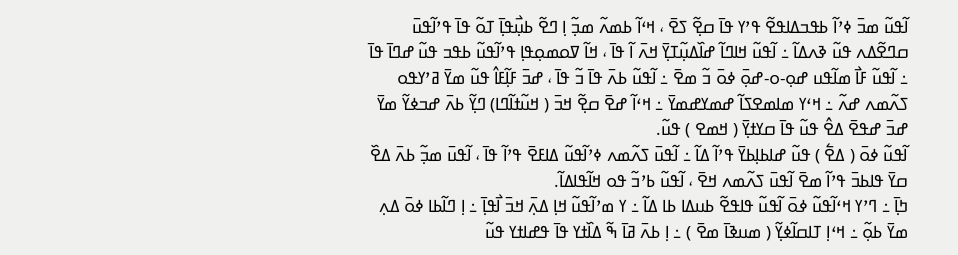ߊ߬ߟߎ߬ ߘߏ߫ ߦߴߊ߬ ߕߟߏߡߊߟߐ߬ ߟߴߌ ߟߊ߫ ߛߐ߲߬ ߖߐ߫ ، ߞߵߊ߬ ߕߘߍ߬ ߘߏ߲߬ ߊ߲ ߣߐ߬ ߕߎ߲߯ߟߊ߲߫ ߠߋ߬ ߟߊ߫ ߟߴߊ߬ߟߎ߫ ߛߣߐ߬ߡߍ ߟߎ߬ ߢߍߡߊ߬ ߸ ߊ߬ߟߎ߬ ߞߊߣߊ߬ ߝߊ߰ߡߎ߲߬ߠߌ߲߫ ߞߍ߫ ߊ߬ ߟߊ߫ ، ߞߊ߬ ߜߋߘߋ߲ߟߊ߲ ߟߴߊ߬ߟߎ߬ ߕߟߏ ߟߎ߬ ߝߣߊ߫ ߟߊ߫ ߸ ߊ߬ߟߎ߬ ߓߊ߯ ߘߊ߬ߟߎ ߝߋ߲-ߋ-ߝߋ߲߫ ߦߋ߫ ߏ߬ ߘߐ߫ ߸ ߊ߬ߟߎ߬ ߕߍ߫ ߟߊ߫ ߏ߬ ߟߊ߫ ، ߝߏ߫ ߓߊ߲߬ߓߊ߮ ߟߎ߬ ߘߌ߫ ߥߴߌߟߋ ߖߍ߬ߘߍ ߝߍ߬ ߸ ߞߵߌ ߘߊߘߐߖߊ߬ ߝߘߌߝߘߌ߫ ߸ ߞߵߊ߬ ߝߐ߫ ߛߐ߲߬ ߞߏ߫ ( ߞߎ߬ߙߊ߬ߣߊ) ߣߌ߲߬ ߕߍ߫ ߝߏߦߌ߬ ߘߌ߫ ߝߏ߫ ߝߟߐ߫ ߡߐ߮ ߟߎ߬ ߟߊ߫ ߛߌߙߌ߲߫ ( ߞߘߐ ) ߟߎ߬.
ߊ߬ߟߎ߬ ߦߋ߫ ( ߡߐ߱ ) ߟߎ߬ ߝߊߕߊ߲ߕߌ߫ ߟߴߊ߬ ߡߊ߬ ߸ ߊ߬ߟߎ߫ ߖߍ߬ߘߍ ߦߴߊ߬ߟߎ߬ ߡߊߓߐ߫ ߟߴߊ߬ ߟߊ߫ ، ߊ߬ߟߎ߫ ߘߏ߲߬ ߕߍ߫ ߡߐ߰ ߛߌ߫ ߟߊߕߏ߫ ߟߴߊ߬ ߘߐ߫ ߊ߬ߟߎ߫ ߖߍ߬ߘߍ ߞߐ߫ ، ߊ߬ߟߎ߬ ߕߴߏ߬ ߟߋ ߞߊ߬ߟߊߡߊ߬.
ߤߊ߲߫ ߸ ߣߴߌ ߞߵߊ߬ߟߎ߬ ߦߋ߫ ߊ߬ߟߎ߬ ߟߊߟߐ߬ ߕߎߡߊ ߕߊ ߡߊ߬ ߸ ߌ ߘߴߊ߬ߟߎ߬ ߞߊ߲ ߡߍ߲߫ ߞߏ߫ ߊ߯ߟߊ߲߫ ߸ ߊ߲ ߣߊ߬ߕߊ ߦߋ߫ ߡߍ߲ ߘߌ߫ ߕߋ߲߬ ߸ ߞߵߊ߲ ߠߊߛߊ߬ߦߌ߲߬ ( ߘߎߢߊ߫ ߘߐ߫ ) ߸ ߊ߲ ߕߍ߫ ߥߊ߫ ߒ߬ ߡߊ߰ߙߌ ߟߊ߫ ߟߝߊߙߌ ߟߎ߬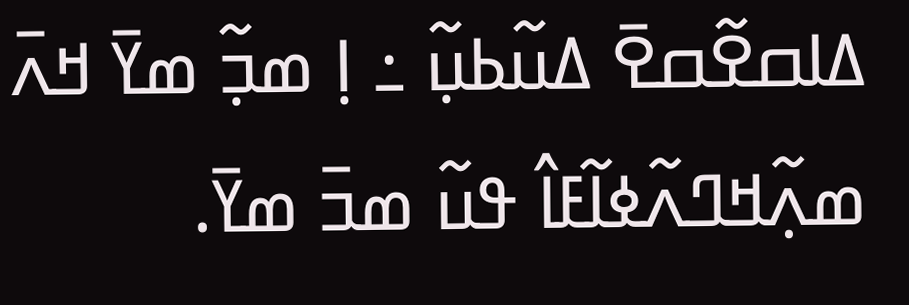ߡߊߛߐ߬ߛߐ߫ ߡߎ߬ߕߎ߲߬ ߸ ߊ߲ ߘߏ߲߬ ߘߌ߫ ߞߍ߫ ߘߍ߲߬ߞߣߍ߬ߦߊ߬ߓߊ߮ ߟߎ߬ ߘߏ߫ ߘߌ߫.